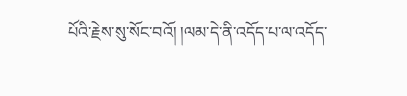པོའི་རྗེས་སུ་སོང་བའོ། །ལམ་དེ་ནི་འདོད་པ་ལ་འདོད་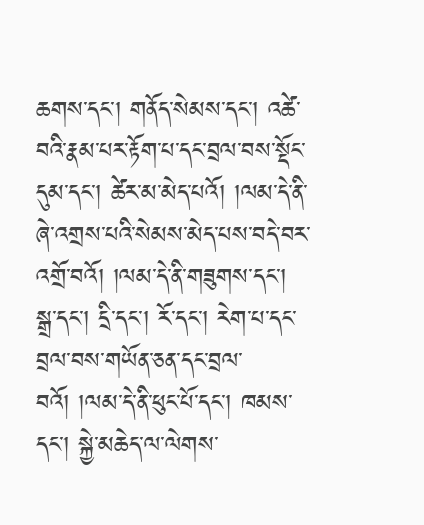ཆགས་དང་། གནོད་སེམས་དང་། འཚེ་བའི་རྣམ་པར་རྟོག་པ་དང་བྲལ་བས་སྡོང་དུམ་དང་། ཚེར་མ་མེད་པའོ། །ལམ་དེ་ནི་ཞེ་འགྲས་པའི་སེམས་མེད་པས་བདེ་བར་འགྲོ་བའོ། །ལམ་དེ་ནི་གཟུགས་དང་། སྒྲ་དང་། དྲི་དང་། རོ་དང་། རེག་པ་དང་བྲལ་བས་གཡོན་ཅན་དང་བྲལ་བའོ། །ལམ་དེ་ནི་ཕུང་པོ་དང་། ཁམས་དང་། སྐྱེ་མཆེད་ལ་ལེགས་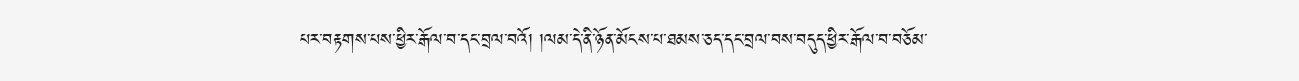པར་བརྟགས་པས་ཕྱིར་རྒོལ་བ་དང་བྲལ་བའོ། །ལམ་དེ་ནི་ཉོན་མོངས་པ་ཐམས་ཅད་དང་བྲལ་བས་བདུད་ཕྱིར་རྒོལ་བ་བཅོམ་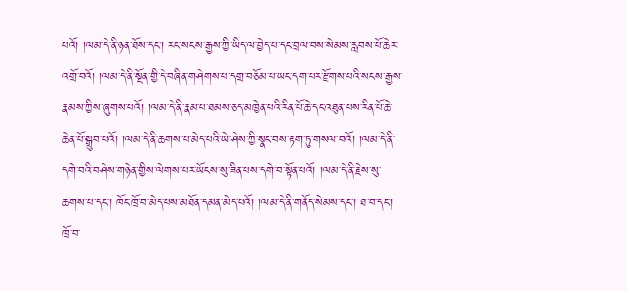པའོ། །ལམ་དེ་ནི་ཉན་ཐོས་དང་། རང་སངས་རྒྱས་ཀྱི་ཡིད་ལ་བྱེད་པ་དང་བྲལ་བས་སེམས་རླབས་པོ་ཆེར་འགྲོ་བའོ། །ལམ་དེ་ནི་སྔོན་གྱི་དེ་བཞིན་གཤེགས་པ་དགྲ་བཅོམ་པ་ཡང་དག་པར་རྫོགས་པའི་སངས་རྒྱས་རྣམས་ཀྱིས་ཞུགས་པའོ། །ལམ་དེ་ནི་རྣམ་པ་ཐམས་ཅད་མཁྱེན་པའི་རིན་པོ་ཆེ་དང་འཐུན་པས་རིན་པོ་ཆེ་ཆེན་པོ་སྒྲུབ་པའོ། །ལམ་དེ་ནི་ཆགས་པ་མེད་པའི་ཡེ་ཤེས་ཀྱི་སྣང་བས་རྟག་ཏུ་གསལ་བའོ། །ལམ་དེ་ནི་དགེ་བའི་བཤེས་གཉེན་གྱིས་ལེགས་པར་ཡོངས་སུ་ཟིན་པས་དགེ་བ་སྟོན་པའོ། །ལམ་དེ་ནི་རྗེས་སུ་ཆགས་པ་དང་། ཁོང་ཁྲོ་བ་མེད་པས་མཐོན་དམན་མེད་པའོ། །ལམ་དེ་ནི་གནོད་སེམས་དང་། ཐ་བ་དང་། ཁྲོ་བ་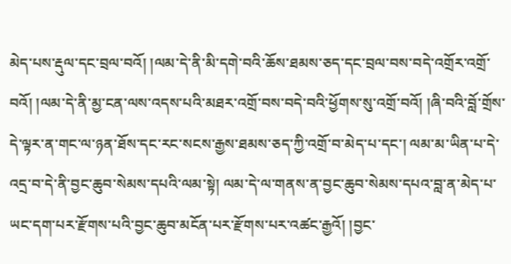མེད་པས་རྡུལ་དང་བྲལ་བའོ། །ལམ་དེ་ནི་མི་དགེ་བའི་ཆོས་ཐམས་ཅད་དང་བྲལ་བས་བདེ་འགྲོར་འགྲོ་བའོ། །ལམ་དེ་ནི་མྱ་ངན་ལས་འདས་པའི་མཐར་འགྲོ་བས་བདེ་བའི་ཕྱོགས་སུ་འགྲོ་བའོ། །ཞི་བའི་བློ་གྲོས་དེ་ལྟར་ན་གང་ལ་ཉན་ཐོས་དང་རང་སངས་རྒྱས་ཐམས་ཅད་ཀྱི་འགྲོ་བ་མེད་པ་དང་། ལམ་མ་ཡིན་པ་དེ་འདྲ་བ་དེ་ནི་བྱང་ཆུབ་སེམས་དཔའི་ལམ་སྟེ། ལམ་དེ་ལ་གནས་ན་བྱང་ཆུབ་སེམས་དཔའ་བླ་ན་མེད་པ་ཡང་དག་པར་རྫོགས་པའི་བྱང་ཆུབ་མངོན་པར་རྫོགས་པར་འཚང་རྒྱའོ། །བྱང་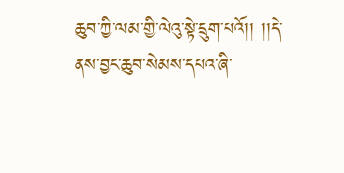ཆུབ་ཀྱི་ལམ་གྱི་ལེའུ་སྟེ་དྲུག་པའོ།། །།དེ་ནས་བྱང་ཆུབ་སེམས་དཔའ་ཞི་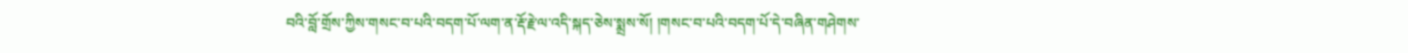བའི་བློ་གྲོས་ཀྱིས་གསང་བ་པའི་བདག་པོ་ལག་ན་རྡོ་རྗེ་ལ་འདི་སྐད་ཅེས་སྨྲས་སོ། །གསང་བ་པའི་བདག་པོ་དེ་བཞིན་གཤེགས་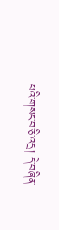པའི་གསང་བ་ཅི་འདྲ། དེ་བཞིན་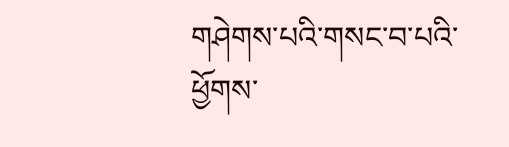གཤེགས་པའི་གསང་བ་པའི་ཕྱོགས་